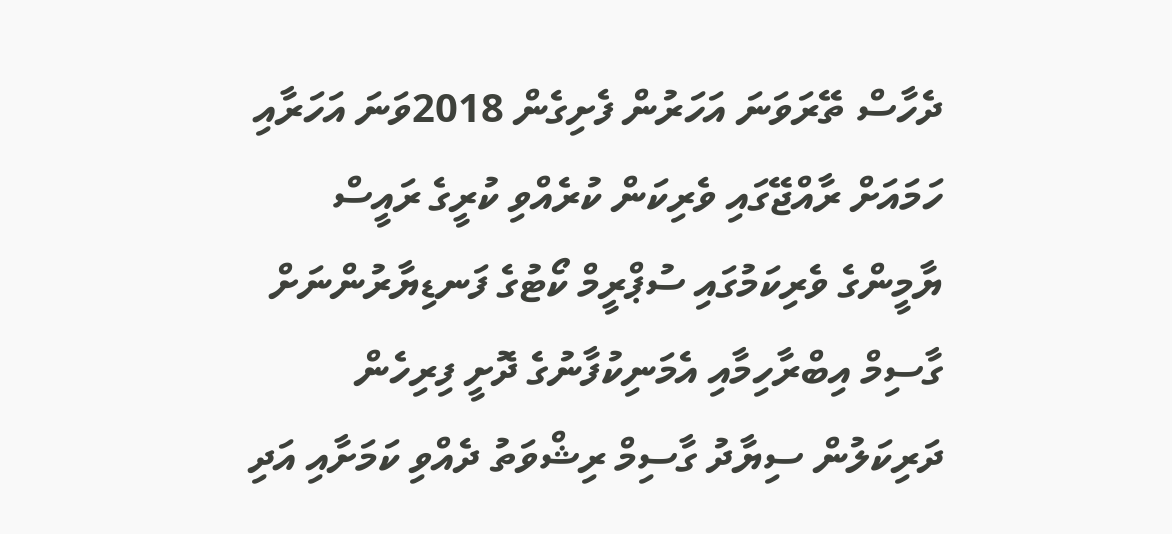ދެހާސް ތޭރަވަނަ އަހަރުން ފެށިގެން 2018ވަނަ އަހަރާއި ހަމައަށް ރާއްޖޭގައި ވެރިކަން ކުރެއްވި ކުރީގެ ރައީސް ޔާމީންގެ ވެރިކަމުގައި ސުޕްރީމް ކޯޓުގެ ފަނޑިޔާރުންނަށް ގާސިމް އިބްރާހިމާއި އެމަނިކުފާނުގެ ދޮށީ ފިރިހެން ދަރިކަލުން ސިޔާދު ގާސިމް ރިޝްވަތު ދެއްވި ކަމަށާއި އަދި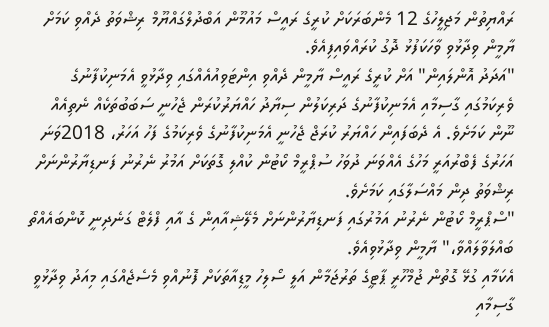ރައްޔިތުން މަޖިލީހުގެ 12 މެންބަރަކަށް ކުރީގެ ރައީސް މައުމޫން އަބްދުލްގައްޔޫމް ރިޝްވަތު ދެއްވި ކަމަށް ޔާމީން ވިދާޅުވި ވާހަކަފުޅު ދޮގު ކުރައްވައިފިއެވެ.
"އަދަދު އޮންލައިން" އަށް ކުރީގެ ރައީސް ޔާމީން ދެއްވި އިންޓަވިއުއެއްގައި ވިދާޅުވީ އެމަނިކުފާނުގެ ވެރިކަމުގައި ގާސިމާއި އެމަނިކުފާނުގެ ދަރިކަލުން ސިޔާދު ހައްޔަރުކުރަން ޖެހުނީ ސަބަބުތަކެއް ނެތިއެއް ނޫން ކަމަށެވެ. އެ ދެބަފައިން ހައްޔަރު ކުރަޖް ޖެހުނީ އެމަނިކުފާނުގެ ވެރިކަމުގެ ފަހު އަހަރު، 2018ވަނަ އަހަރުގެ ފެބްރުއަރީ މަހުގެ އެއްވަނަ ދުވަހު ސުޕްރީމް ކޯޓުން ކުއްލި ގޮތަކަށް އަމުރު ނެރުނު ފަނޑިޔާރުންނަށް ރިޝްވަތު ދިން މައްސަލާގައި ކަމަށެވެ.
"ސްޕްރީމް ކޯޓުން ނެރުނު އަމުރުގައި ފަނޑިޔާރުންނަށް މެލޭޝިއާއިން ގެ އާއި ފްލެޓް ގަނެދިނީ ކޮންބައެއްތޯ ބައްލަވާލައްވާ،" ޔާމީން ވިދާޅުވިއެވެ.
އެކަމާއި ގުޅޭ ގޮތުން ޖުމްހޫރީ ޕާޓީގެ ތަރުޖަމާން އަލީ ސޯލިހު މީޑިއާތަކަށް ފޮނުއްވި މެސެޖެއްގައި މިއަދު ވިދާޅުވީ ގާސިމާއި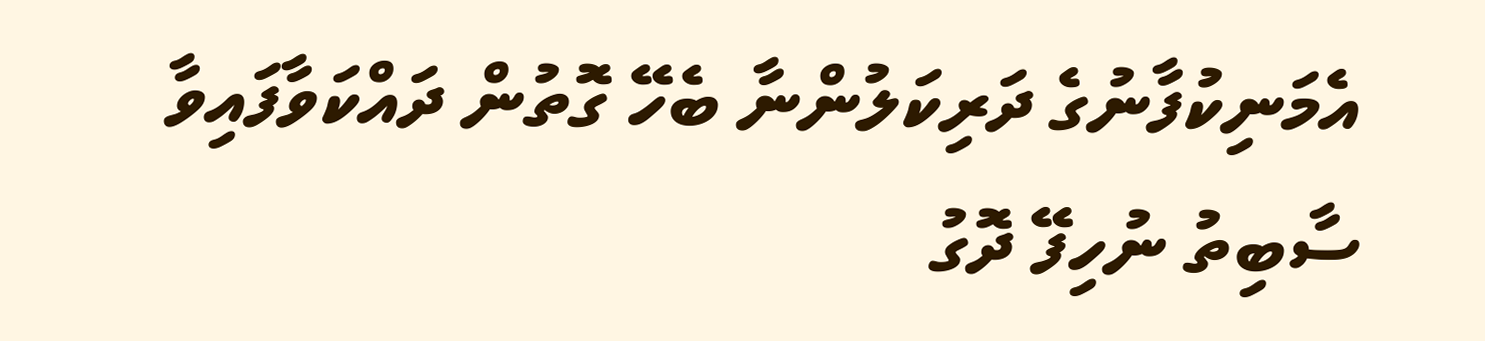އެމަނިކުފާނުގެ ދަރިކަލުންނާ ބެހޭ ގޮތުން ދައްކަވާފައިވާ ސާބިތު ނުހިފޭ ދޮގު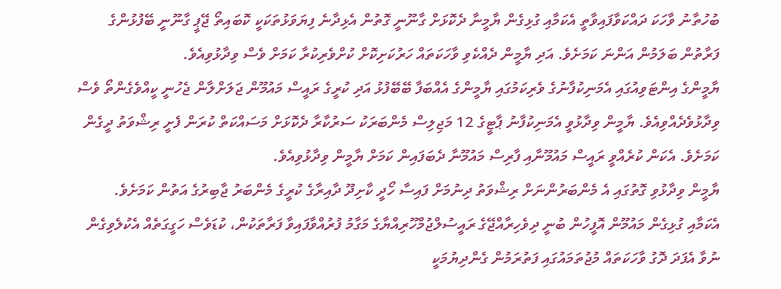ބުހުތާނު ވާހަކަ ދައްކަވާފައިވާތީ އެކަމާއި ގުޅިގެން ޔާމީނާ ދެކޮޅަށް ގާނޫނީ ގޮތުން އެޅިދާނެ ފިޔަވަޅުތަކަކީ ކޮބައިތޯ ޖޭޕީ ގާނޫނީ ބޭފުޅުންގެ ފަރާތުން ބަލަމުން އަންނަ ކަމަށެވެ. އަދި ޔާމީން ދެއްކެވި ވާހަކަތައް ހަރުކަށިކޮށް ކުށްވެރިކުރާ ކަމަށް ވެސް ވިދާޅުވިއެވެ.
ޔާމީންގެ އިންޓަވިއުގައި އެމަނިކުފާނުގެ ވެރިކަމުގައި ޔާމީންގެ އެއްބަފާ ބޭބޭފުޅު އަދި ކުރީގެ ރައީސް މައުމޫން ޖަލަށްލާން ޖެހުނީ ކީއްވެގެންތޯ ވެސް ވިދާޅުވެދެއްވިއެވެ. ޔާމީން ވިދާޅުވީ އެމަނިކުފާނު ޕާޓީގެ 12 މަޖިލިސް މެންބަރަކު ސަރުކާރާ ދެކޮޅަށް މަސައްކަތް ކުރަން ފެށީ ރިޝްވަތު ދީގެން ކަމަށެވެ. އެކަން ކުރެއްވީ ރައީސް މައުމޫނާއި ފާރިސް މައުމޫނާ ދެބަފައިން ކަމަށް ޔާމީން ވިދާޅުވިއެވެ.
ޔާމީން ވިދާޅުވި ގޮތުގައި އެ މެންބަރުންނަށް ރިޝްވަތު ދިނުމަށް ފައިސާ ހޯދީ ކާށިދޫ ދާއިރާގެ ކުރީގެ މެންބަރު ޖާބިރުގެ އަތުން ކަމަށެވެ.
އެކަމާއި ގުޅިގެން މައުމޫން އޮފީހުން ބުނީ ދިވެހިރާއްޖޭގެ ރައީސުލްޖުމްހޫރިއްޔާގެ މަގާމު ފުރުއްވާފައިވާ ފަރާތަކުން، ކުޑަވެސް ހަގީގަތެއް އެކުލެވިގެން ނުވާ އެފަދަ ދޮގު ވާހަކަތައް މުޖުތަމައުގައި ފަތުރަމުން ގެންދިޔުމަކީ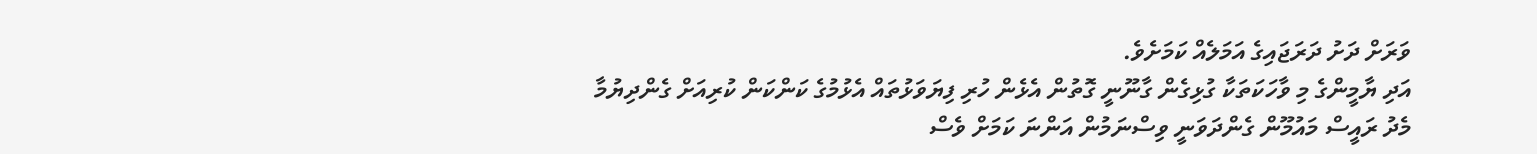ވަރަށް ދަށު ދަރަޖައިގެ އަމަލެއް ކަމަށެވެ.
އަދި ޔާމީންގެ މި ވާހަކަތަކާ ގުޅިގެން ގާނޫނީ ގޮތުން އެޅެން ހުރި ފިޔަވަޅުތައް އެޅުމުގެ ކަންކަން ކުރިއަށް ގެންދިޔުމާ މެދު ރައީސް މައުމޫން ގެންދަވަނީ ވިސްނަމުން އަންނަ ކަމަށް ވެސް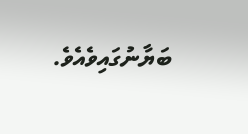ބަޔާނުގައިވެއެވެ.